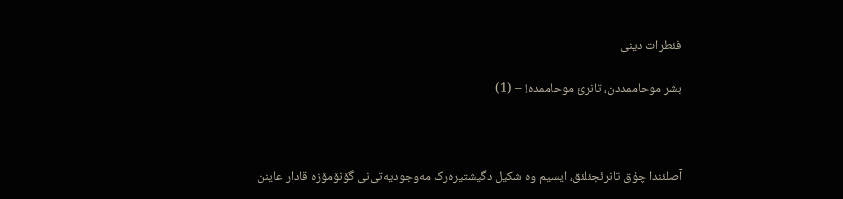فئطرات دینی

بشر موحاممددن، تانرئ موحاممدە! – (1)



آصلئندا چۇق تانرئجئلئق، ایسیم وە شکیل دگیشتیرەرک مەوجودیەتی‌نی گۆنۆمۆزە قادار عاینن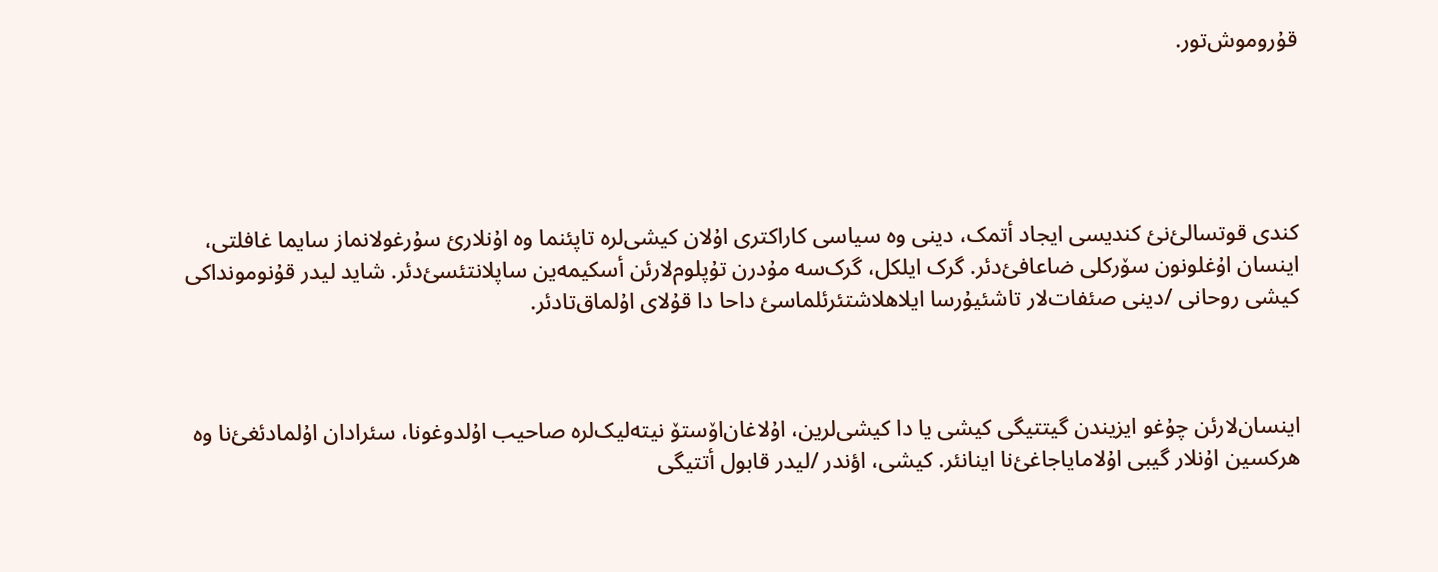قۇروموش‌تور.





کندی قوتسالئ‌نئ کندیسی ایجاد أتمک، دینی وە سیاسی کاراکتری اۇلان کیشی‌لرە تاپئنما وە اۇنلارئ سۇرغولانماز سایما غافلتی، اینسان اۇغلونون سۆرکلی ضاعافئ‌دئر. گرک ایلکل، گرک‌سە مۇدرن تۇپلوم‌لارئن أسکیمەین ساپلانتئسئ‌دئر. شاید لیدر قۇنومونداکی کیشی روحانی /دینی صئفات‌لار تاشئیۇرسا ایلاهلاشتئرئلماسئ داحا دا قۇلای اۇلماق‌تادئر.



اینسان‌لارئن چۇغو ایزیندن گیتتیگی کیشی یا دا کیشی‌لرین، اۇلاغان‌اۆستۆ نیتەلیک‌لرە صاحیب اۇلدوغونا، سئرادان اۇلمادئغئ‌نا وە هرکسین اۇنلار گیبی اۇلامایاجاغئ‌نا اینانئر. کیشی، اؤندر /لیدر قابول أتتیگی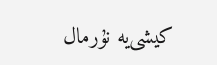کیشی‌یە نۇرمال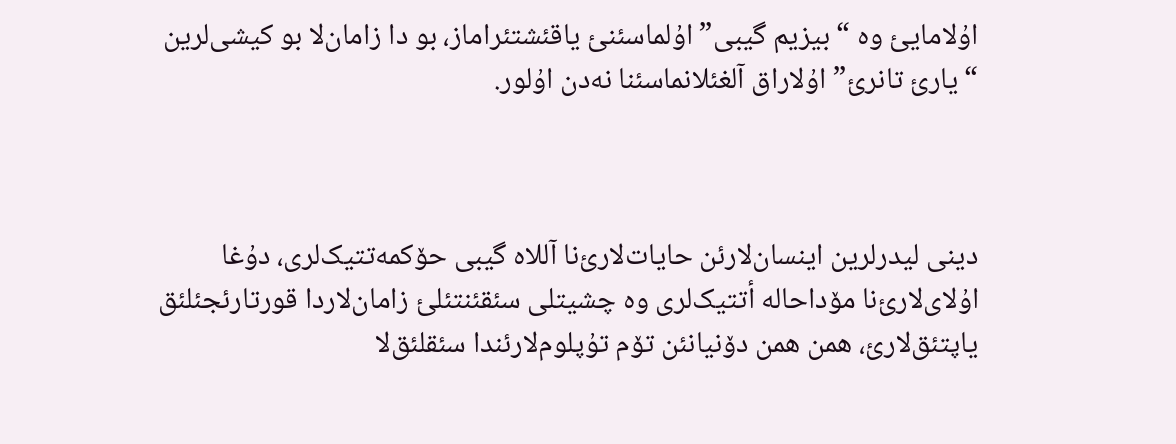اۇلامایئ وە “بیزیم گیبی” اۇلماسئنئ یاقئشتئراماز، بو دا زامان‌لا بو کیشی‌لرین “یارئ تانرئ” اۇلاراق آلغئلانماسئنا نەدن اۇلور.



دینی لیدرلرین اینسان‌لارئن حایات‌لارئ‌نا آللاە گیبی حۆکمەتتیک‌لری، دۇغا اۇلای‌لارئ‌نا مۆداحالە أتتیک‌لری وە چشیتلی سئقئنتئلئ زامان‌لاردا قورتارئجئلئق یاپتئق‌لارئ، همن همن دۆنیانئن تۆم تۇپلوم‌لارئندا سئقلئق‌لا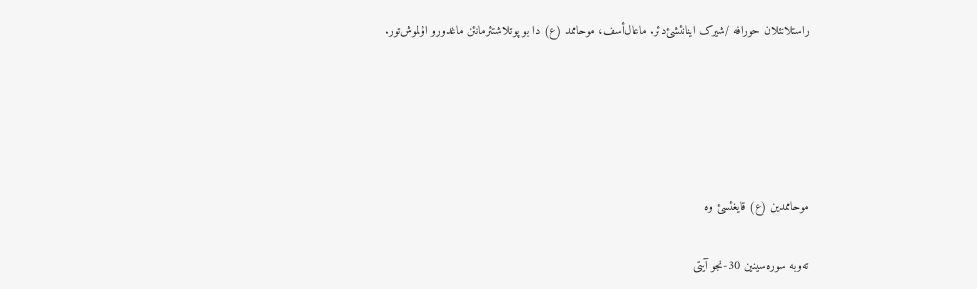راستلانئلان حورافە /شیرک اینانئشئ‌دئر. ماعال‌أسف، موحاممد (ع) دا بو پوتلاشتئرمانئن ماغدورو اۇلموش‌تور.





موحاممدین (ع) قایغئسئ وە

تەوبە سورەسینین 30-نجو آیتی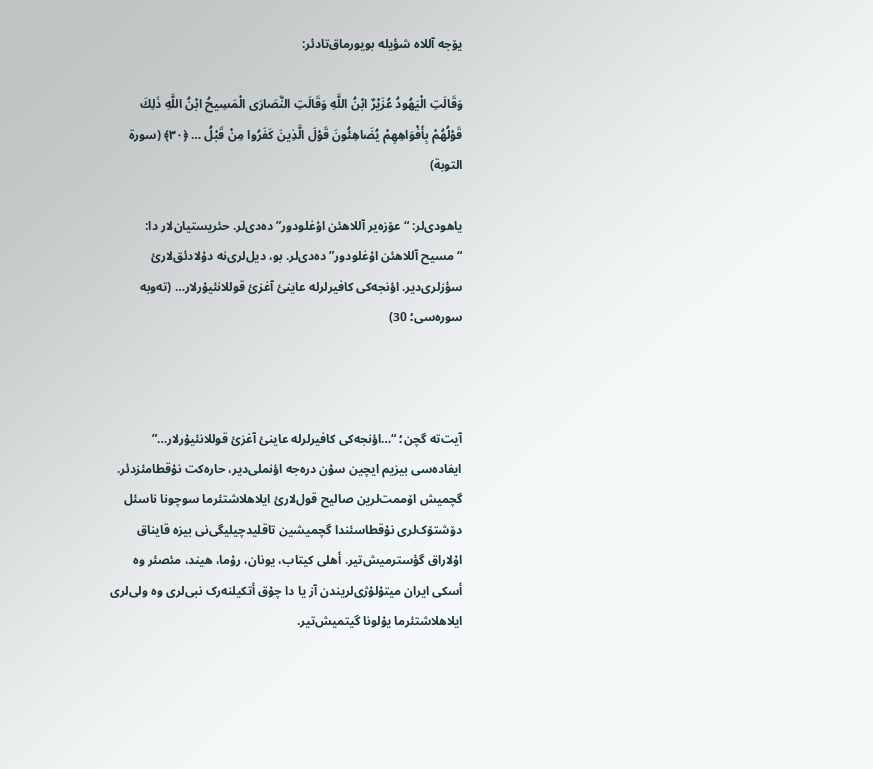یۆجە آللاە شؤیلە بویورماق‌تادئر:

وَقَالَتِ الْيَهُودُ عُزَيْرٌ ابْنُ اللَّهِ وَقَالَتِ النَّصَارَى الْمَسِيحُ ابْنُ اللَّهِ ذَلِكَ قَوْلُهُمْ بِأَفْوَاهِهِمْ يُضَاهِئُونَ قَوْلَ الَّذِينَ كَفَرُوا مِنْ قَبْلُ … ﴿۳۰﴾ (سورة التوبة)

یاهودی‌لر: “عۆزەیر آللاهئن اۇغلودور” دەدی‌لر. حئریستیان‌لار دا: “مسیح آللاهئن اۇغلودور” دەدی‌لر. بو، دیل‌لری‌نە دۇلادئق‌لارئ سؤزلری‌دیر. اؤنجەکی کافیرلرلە عاینئ آغزئ قوللانئیۇرلار… (تەوبە سورەسی؛ 30)



آیت‌تە گچن؛ “…اؤنجەکی کافیرلرلە عاینئ آغزئ قوللانئیۇرلار…” ایفادەسی بیزیم ایچین سۇن درەجە اؤنملی‌دیر، حارەکت نۇقطامئزدئر. گچمیش اۆممت‌لرین صالیح قول‌لارئ ایلاهلاشتئرما سوچونا ناسئل دۆشتۆک‌لری نۇقطاسئندا گچمیشین تاقلیدچیلیگی‌نی بیزە قایناق اۇلاراق گؤسترمیش‌تیر. أهلی کیتاب، یونان، رۇما، هیند، مئصئر وە أسکی ایران میتۇلۇژی‌لریندن آز یا دا چۇق أتکیلنەرک نبی‌لری وە ولی‌لری ایلاهلاشتئرما یۇلونا گیتمیش‌تیر.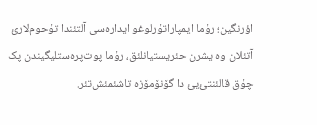اؤرنگین؛ رۇما ایمپاراتۇرلوغو ایدارەسی آلتئندا تۇحوم‌لارئ آتئلان وە یشرن حئریستیانلئق، رۇما پوت‌پرەستلیگیندن پک چۇق قالئنتئ‌یئ دا گۆنۆمۆزە تاشئمئش‌تئر.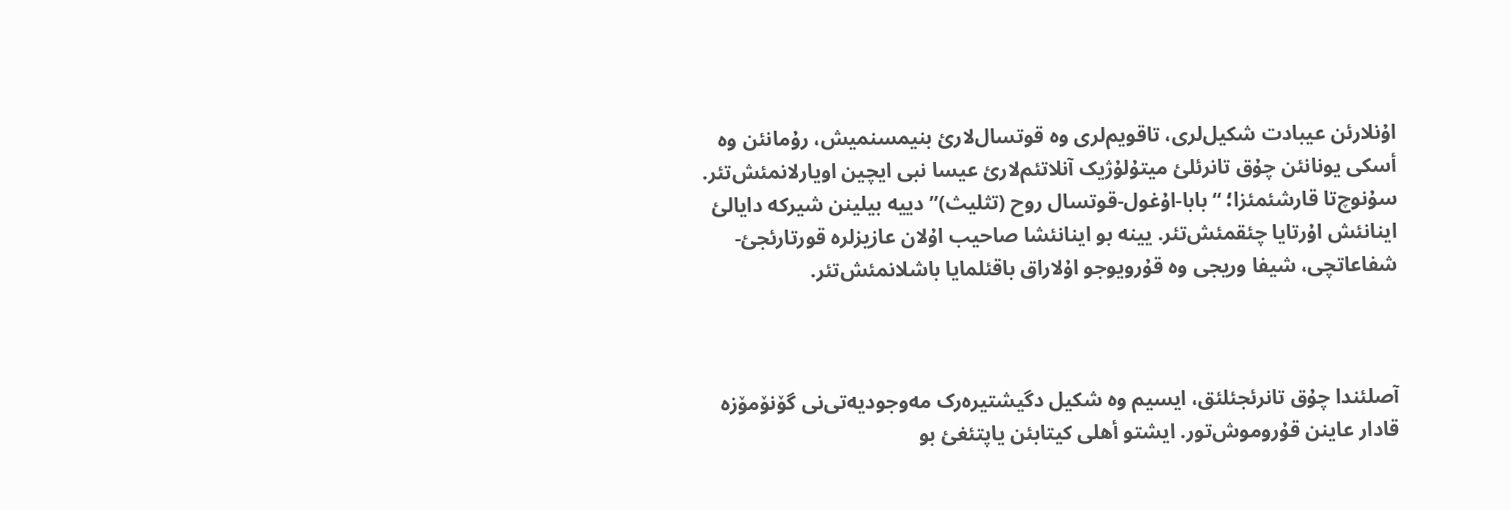اۇنلارئن عیبادت شکیل‌لری، تاقویم‌لری وە قوتسال‌لارئ بنیمسنمیش، رۇمانئن وە أسکی یونانئن چۇق تانرئلئ میتۇلۇژیک آنلاتئم‌لارئ عیسا نبی ایچین اویارلانمئش‌تئر. سۇنوچ‌تا قارشئمئزا؛ “بابا-اۇغول-قوتسال روح (تثلیث)” دییە بیلینن شیرکە دایالئ اینانئش اۇرتایا چئقمئش‌تئر. یینە بو اینانئشا صاحیب اۇلان عازیزلرە قورتارئجئ-شفاعاتچی، شیفا وریجی وە قۇرویوجو اۇلاراق باقئلمایا باشلانمئش‌تئر.



آصلئندا چۇق تانرئجئلئق، ایسیم وە شکیل دگیشتیرەرک مەوجودیەتی‌نی گۆنۆمۆزە قادار عاینن قۇروموش‌تور. ایشتو أهلی کیتابئن یاپتئغئ بو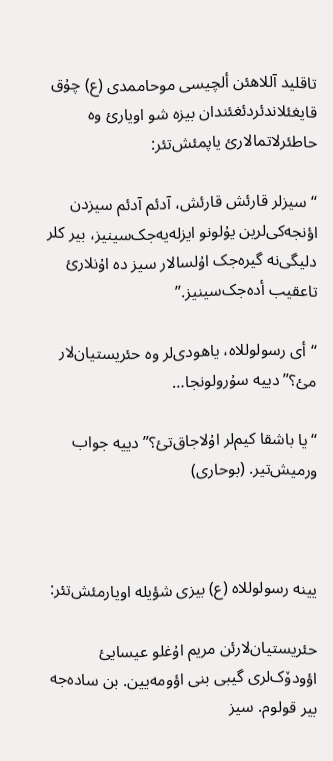تاقلید آللاهئن ألچیسی موحاممدی (ع) چۇق قایغئلاندئردئغئندان بیزە شو اویارئ وە حاطئرلاتمالارئ یاپمئش‌تئر:

“سیزلر قارئش قارئش، آدئم آدئم سیزدن اؤنجەکی‌لرین یۇلونو ایزلەیەجک‌سینیز، بیر کلر دلیگی‌نە گیرەجک اۇلسالار سیز دە اۇنلارئ تاعقیب أدەجک‌سینیز.”

“أی رسولوللاە، یاهودی‌لر وە حئریستیان‌لار مئ؟” دییە سۇرولونجا…

“یا باشقا کیم‌لر اۇلاجاق‌تئ؟” دییە جواب ورمیش‌تیر. (بوحاری)



یینە رسولوللاە (ع) بیزی شؤیلە اویارمئش‌تئر:

حئریستیان‌لارئن مریم اۇغلو عیسایئ اؤودۆک‌لری گیبی بنی اؤومەیین. بن سادەجە بیر قولوم. سیز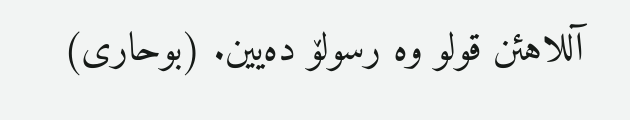آللاهئن قولو وە رسولۆ دەیین. (بوحاری)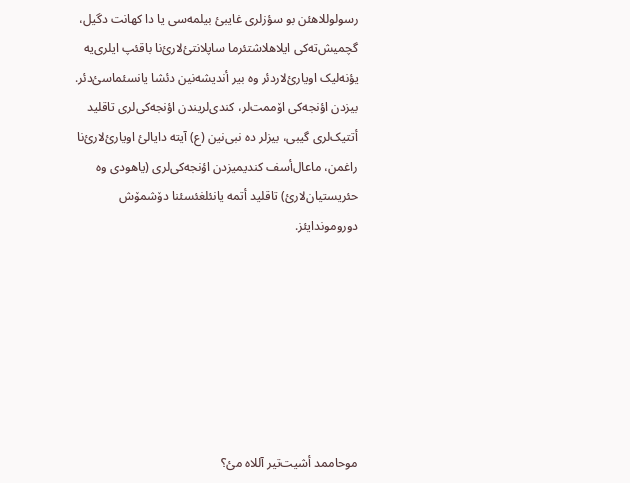رسولوللاهئن بو سؤزلری غایبئ بیلمەسی یا دا کهانت دگیل، گچمیش‌تەکی ایلاهلاشتئرما ساپلانتئ‌لارئ‌نا باقئپ ایلری‌یە یؤنەلیک اویارئ‌لاردئر وە بیر أندیشەنین دئشا یانسئماسئ‌دئر. بیزدن اؤنجەکی اۆممت‌لر، کندی‌لریندن اؤنجەکی‌لری تاقلید أتتیک‌لری گیبی، بیزلر دە نبی‌نین (ع) آیتە دایالئ اویارئ‌لارئ‌نا راغمن، ماعال‌أسف کندیمیزدن اؤنجەکی‌لری (یاهودی وە حئریستیان‌لارئ) تاقلید أتمە یانئلغئسئنا دۆشمۆش دوروموندایئز.







موحاممد أشیت‌تیر آللاە مئ؟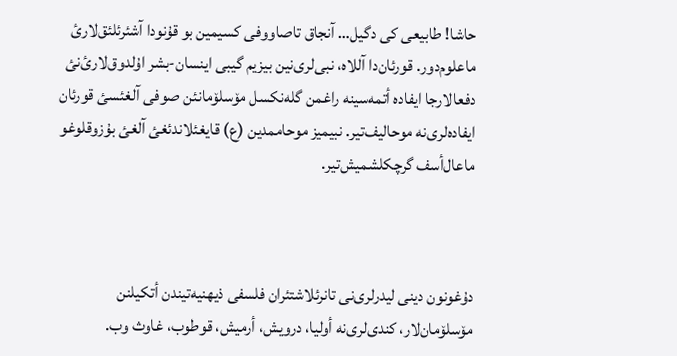حاشا! طابیعی کی دگیل… آنجاق تاصاووفی کسیمین بو قۇنودا آشئرئلئق‌لارئ ماعلوم‌دور. قورئان‌دا آللاە، نبی‌لری‌نین بیزیم گیبی اینسان-بشر اۇلدوق‌لارئ‌نئ دفعالارجا ایفادە أتمەسینە راغمن گلەنکسل مۆسلۆمانئن صوفی آلغئسئ قورئان ایفادەلری‌نە موحالیف‌تیر. نبیمیز موحاممدین (ع) قایغئلاندئغئ آلغئ بۇزوقلوغو ماعال‌أسف گرچکلشمیش‌تیر.



دۇغونون دینی لیدرلری‌نی تانرئلاشتئران فلسفی ذیهنیەتیندن أتکیلنن مۆسلۆمان‌لار، کندی‌لری‌نە أولیا، درویش، أرمیش، قوطوب، غاوث وب.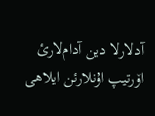آدلارلا دین آدام‌لارئ اۆرتیپ اۇنلارئن ایلاهی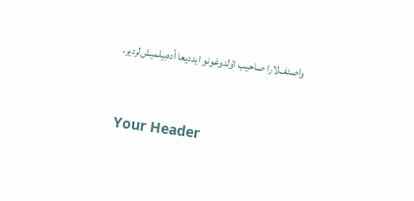واصئف‌لارا صاحیب اۇلدوغونو ایددیعا أدەبیلمیش‌لردیر.



Your Header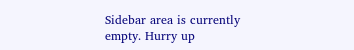Sidebar area is currently empty. Hurry up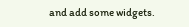and add some widgets.